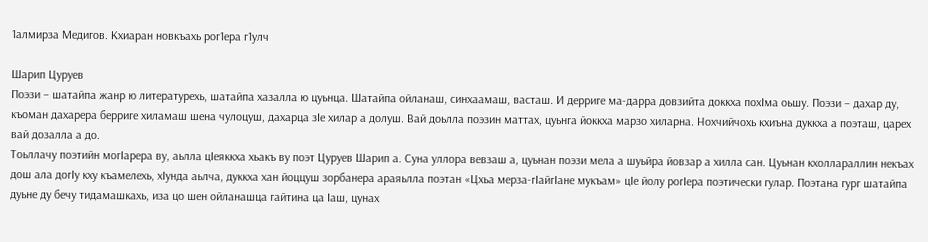1алмирза Медигов. Кхиаран новкъахь рог1ера г1улч

Шарип Цуруев
Поэзи – шатайпа жанр ю литературехь, шатайпа хазалла ю цуьнца. Шатайпа ойланаш, синхаамаш, васташ. И дерриге ма-дарра довзийта доккха похІма оьшу. Поэзи – дахар ду, къоман дахарера берриге хиламаш шена чулоцуш, дахарца зІе хилар а долуш. Вай доьлла поэзин маттах, цуьнга йоккха марзо хиларна. Нохчийчохь кхиъна дуккха а поэташ, царех вай дозалла а до.
Тоьллачу поэтийн могІарера ву, аьлла цІеяккха хьакъ ву поэт Цуруев Шарип а. Суна уллора вевзаш а, цуьнан поэзи мела а шуьйра йовзар а хилла сан. Цуьнан кхоллараллин некъах дош ала догІу кху къамелехь, хІунда аьлча, дуккха хан йоццуш зорбанера араяьлла поэтан «Цхьа мерза-гІайгІане мукъам» цІе йолу рогІера поэтически гулар. Поэтана гург шатайпа дуьне ду бечу тидамашкахь, иза цо шен ойланашца гайтина ца Іаш, цунах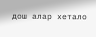дош алар хетало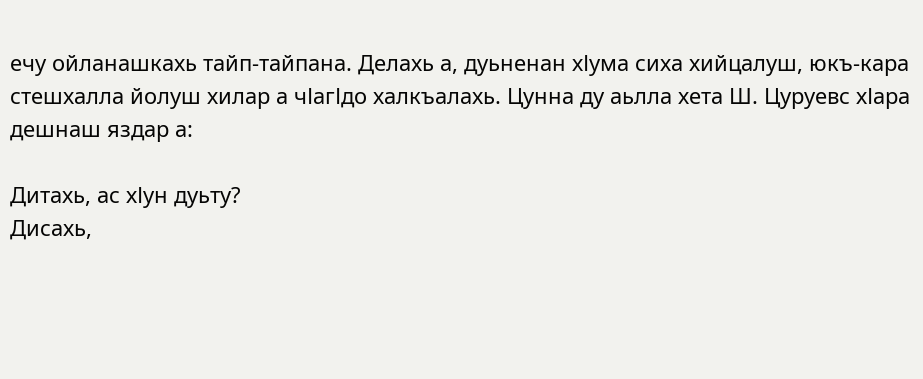ечу ойланашкахь тайп-тайпана. Делахь а, дуьненан хІума сиха хийцалуш, юкъ-кара стешхалла йолуш хилар а чІагІдо халкъалахь. Цунна ду аьлла хета Ш. Цуруевс хІара дешнаш яздар а:

Дитахь, ас хІун дуьту?
Дисахь,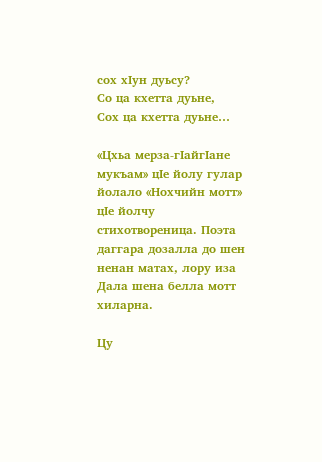сох хІун дуьсу?
Со ца кхетта дуьне,
Сох ца кхетта дуьне…

«Цхьа мерза-гІайгІане мукъам» цІе йолу гулар йолало «Нохчийн мотт» цІе йолчу стихотвореница. Поэта даггара дозалла до шен ненан матах, лору иза Дала шена белла мотт хиларна.

Цу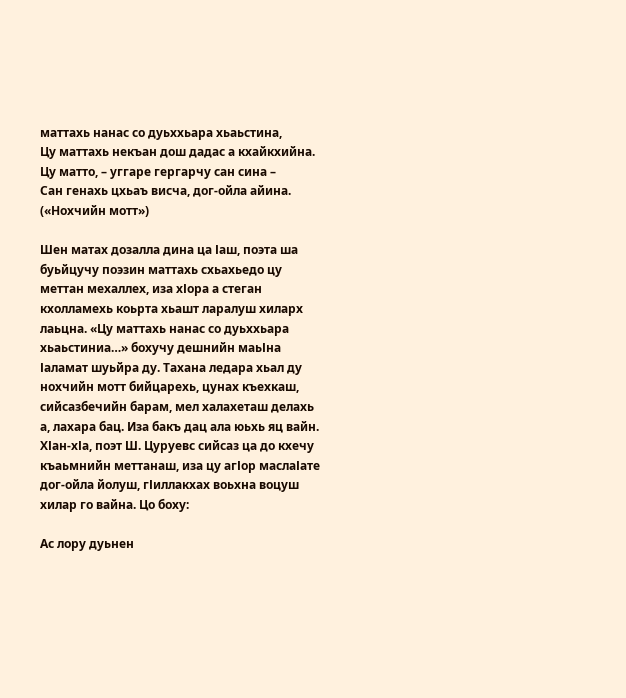маттахь нанас со дуьххьара хьаьстина,
Цу маттахь некъан дош дадас а кхайкхийна.
Цу матто, – уггаре гергарчу сан сина –
Сан генахь цхьаъ висча, дог-ойла айина.
(«Нохчийн мотт»)

Шен матах дозалла дина ца Іаш, поэта ша буьйцучу поэзин маттахь схьахьедо цу меттан мехаллех, иза хІора а стеган кхолламехь коьрта хьашт ларалуш хиларх лаьцна. «Цу маттахь нанас со дуьххьара хьаьстиниа…» бохучу дешнийн маьІна Іаламат шуьйра ду. Тахана ледара хьал ду нохчийн мотт бийцарехь, цунах къехкаш, сийсазбечийн барам, мел халахеташ делахь а, лахара бац. Иза бакъ дац ала юьхь яц вайн.
ХІан-хІа, поэт Ш. Цуруевс сийсаз ца до кхечу къаьмнийн меттанаш, иза цу агІор маслаІате дог-ойла йолуш, гІиллакхах воьхна воцуш хилар го вайна. Цо боху:

Ас лору дуьнен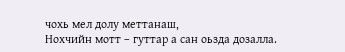чохь мел долу меттанаш,
Нохчийн мотт – гуттар а сан оьзда дозалла.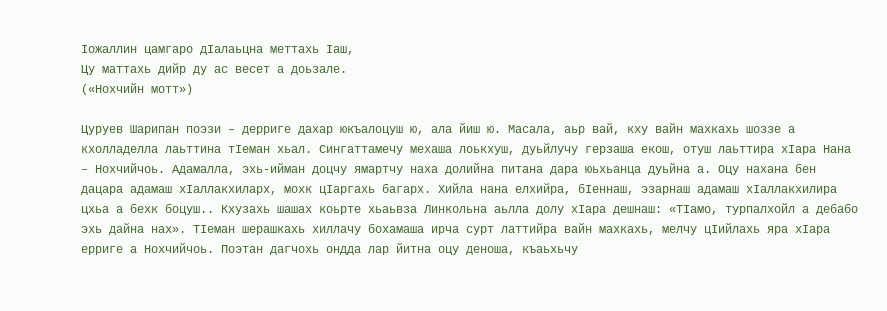Іожаллин цамгаро дІалаьцна меттахь Іаш,
Цу маттахь дийр ду ас весет а доьзале.
(«Нохчийн мотт»)

Цуруев Шарипан поэзи – дерриге дахар юкъалоцуш ю, ала йиш ю. Масала, аьр вай, кху вайн махкахь шоззе а кхолладелла лаьттина тІеман хьал. Сингаттамечу мехаша лоькхуш, дуьйлучу герзаша екош, отуш лаьттира хІара Нана – Нохчийчоь. Адамалла, эхь-ийман доцчу ямартчу наха долийна питана дара юьхьанца дуьйна а. Оцу нахана бен дацара адамаш хІаллакхиларх, мохк цІаргахь багарх. Хийла нана елхийра, бІеннаш, эзарнаш адамаш хІаллакхилира цхьа а бехк боцуш.. Кхузахь шашах коьрте хьаьвза Линкольна аьлла долу хІара дешнаш: «ТІамо, турпалхойл а дебабо эхь дайна нах». ТІеман шерашкахь хиллачу бохамаша ирча сурт латтийра вайн махкахь, мелчу цІийлахь яра хІара ерриге а Нохчийчоь. Поэтан дагчохь ондда лар йитна оцу деноша, къаьхьчу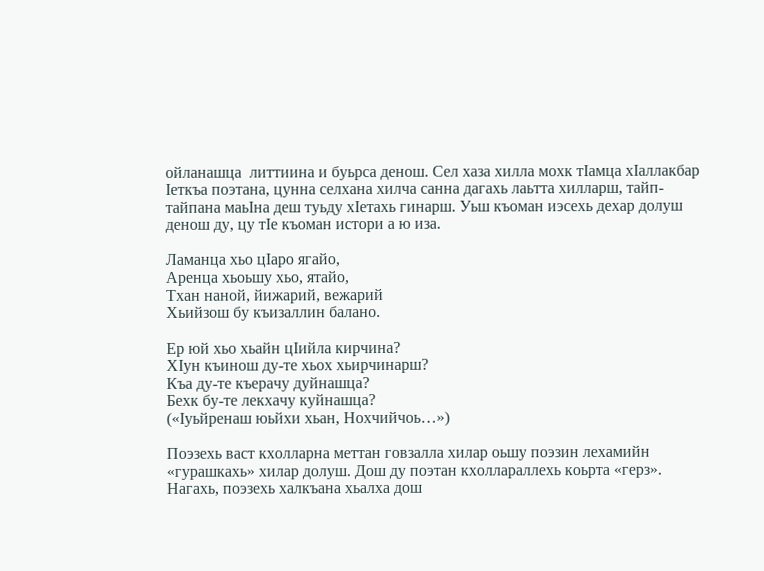ойланашца  литтиина и буьрса денош. Сел хаза хилла мохк тІамца хІаллакбар Іеткъа поэтана, цунна селхана хилча санна дагахь лаьтта хилларш, тайп-тайпана маьІна деш туьду хІетахь гинарш. Уьш къоман иэсехь дехар долуш денош ду, цу тІе къоман истори а ю иза.

Ламанца хьо цІаро ягайо,
Аренца хьоьшу хьо, ятайо,
Тхан наной, йижарий, вежарий
Хьийзош бу къизаллин балано.

Ер юй хьо хьайн цІийла кирчина?
ХІун къинош ду-те хьох хьирчинарш?
Къа ду-те къерачу дуйнашца?
Бехк бу-те лекхачу куйнашца?
(«Іуьйренаш юьйхи хьан, Нохчийчоь…»)

Поэзехь васт кхолларна меттан говзалла хилар оьшу поэзин лехамийн «гурашкахь» хилар долуш. Дош ду поэтан кхоллараллехь коьрта «герз». Нагахь, поэзехь халкъана хьалха дош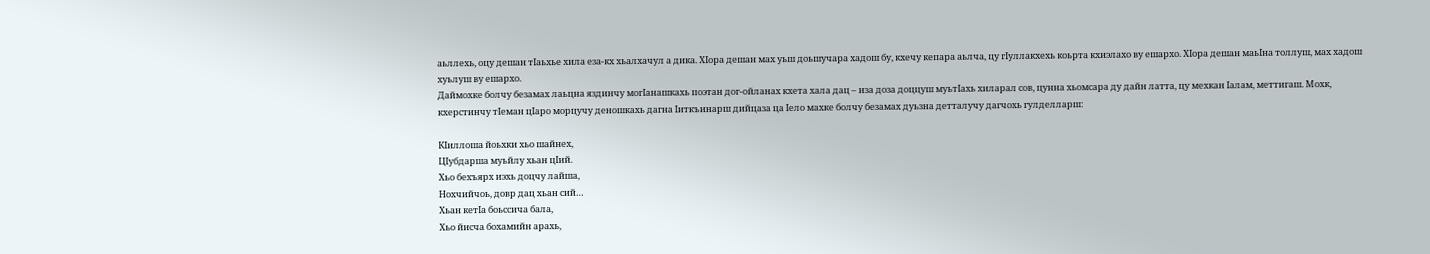аьллехь, оцу дешан тІаьхье хила еза-кх хьалхачул а дика. ХІора дешан мах уьш доьшучара хадош бу, кхечу кепара аьлча, цу гІуллакхехь коьрта кхиэлахо ву ешархо. ХІора дешан маьІна толлуш, мах хадош хуьлуш ву ешархо.
Даймохке болчу безамах лаьцна яздинчу могІанашкахь поэтан дог-ойланах кхета хала дац – иза доза доццуш муьтІахь хиларал сов, цунна хьомсара ду дайн латта, цу мехкан Іалам, меттигаш. Мохк, кхерстинчу тІеман цІаро морцучу деношкахь дагна Іиткъинарш дийцаза ца Іело махке болчу безамах дуьзна детталучу дагчохь гулделларш:

КІиллоша йоьхки хьо шайнех,
ЦІубдарша муьйлу хьан цІий.
Хьо бехъярх иэхь доцчу лайша,
Нохчийчоь, довр дац хьан сий…
Хьан кетІа боьссича бала,
Хьо йисча бохамийн арахь,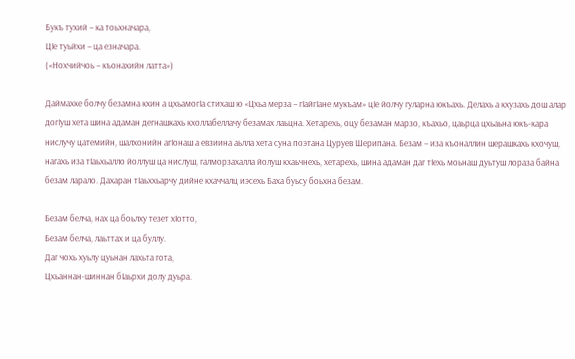Букъ тухий – ка тоьхначара,
ЦІе туьйхи – ца езначара.
(«Нохчийчоь – къонахийн латта»)

Даймахке болчу безамна кхин а цхьамогІа стихаш ю «Цхьа мерза – гІайгІане мукъам» цІе йолчу гуларна юкъахь. Делахь а кхузахь дош алар догІуш хета шина адаман дегнашкахь кхоллабеллачу безамах лаьцна. Хетарехь, оцу безаман марзо, къахьо, цаьрца цхьаьна юкъ-кара нислучу цатемийн, шалхонийн агІонаш а евзиина аьлла хета суна поэтана Цуруев Шерипана. Безам – иза къоналлин шерашкахь кхочуш, нагахь иза тІаьхьалло йоллуш ца нислуш, галморзахалла йолуш кхаьчнехь, хетарехь, шина адаман даг тІехь моьнаш дуьтуш лораза байна безам ларало. Дахаран тІаьххьарчу дийне кхаччалц иэсехь Баха буьсу боьхна безам.

Безам белча, нах ца боьлху тезет хІотто,
Безам белча, лаьттах и ца буллу.
Даг чохь хуьлу цуьнан лахьта гота,
Цхьаннан-шиннан бІаьрхи долу дуьра.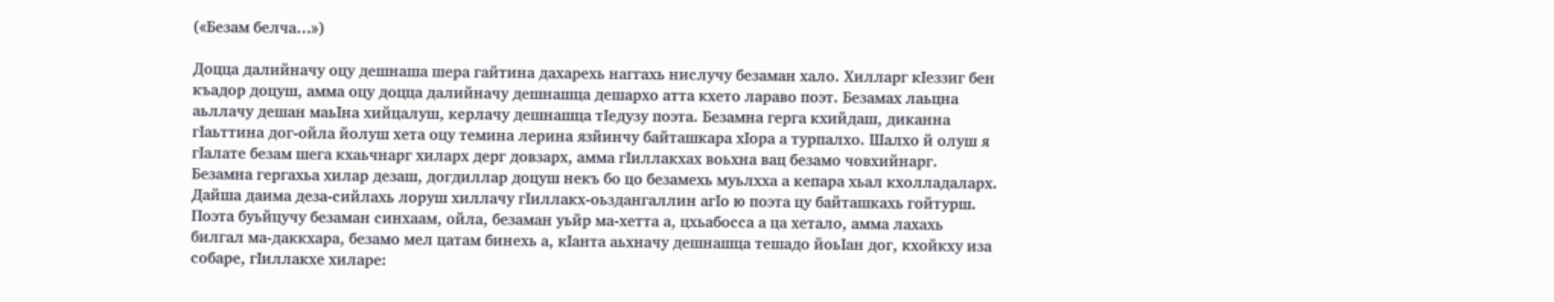(«Безам белча…»)

Доцца далийначу оцу дешнаша шера гайтина дахарехь наггахь нислучу безаман хало. Хилларг кІеззиг бен къадор доцуш, амма оцу доцца далийначу дешнашца дешархо атта кхето лараво поэт. Безамах лаьцна аьллачу дешан маьІна хийцалуш, керлачу дешнашца тІедузу поэта. Безамна герга кхийдаш, диканна гІаьттина дог-ойла йолуш хета оцу темина лерина язйинчу байташкара хІора а турпалхо. Шалхо й олуш я гІалате безам шега кхаьчнарг хиларх дерг довзарх, амма гІиллакхах воьхна вац безамо човхийнарг. Безамна гергахьа хилар дезаш, догдиллар доцуш некъ бо цо безамехь муьлхха а кепара хьал кхолладаларх. Дайша даима деза-сийлахь лоруш хиллачу гІиллакх-оьздангаллин агІо ю поэта цу байташкахь гойтурш.
Поэта буьйцучу безаман синхаам, ойла, безаман уьйр ма-хетта а, цхьабосса а ца хетало, амма лахахь билгал ма-даккхара, безамо мел цатам бинехь а, кІанта аьхначу дешнашца тешадо йоьІан дог, кхойкху иза собаре, гІиллакхе хиларе: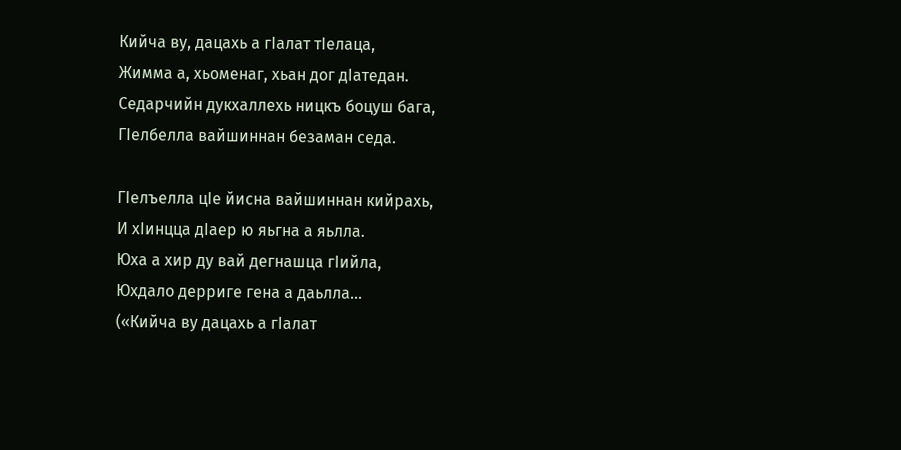Кийча ву, дацахь а гІалат тІелаца,
Жимма а, хьоменаг, хьан дог дІатедан.
Седарчийн дукхаллехь ницкъ боцуш бага,
ГІелбелла вайшиннан безаман седа.

ГІелъелла цІе йисна вайшиннан кийрахь,
И хІинцца дІаер ю яьгна а яьлла.
Юха а хир ду вай дегнашца гІийла,
Юхдало дерриге гена а даьлла…
(«Кийча ву дацахь а гІалат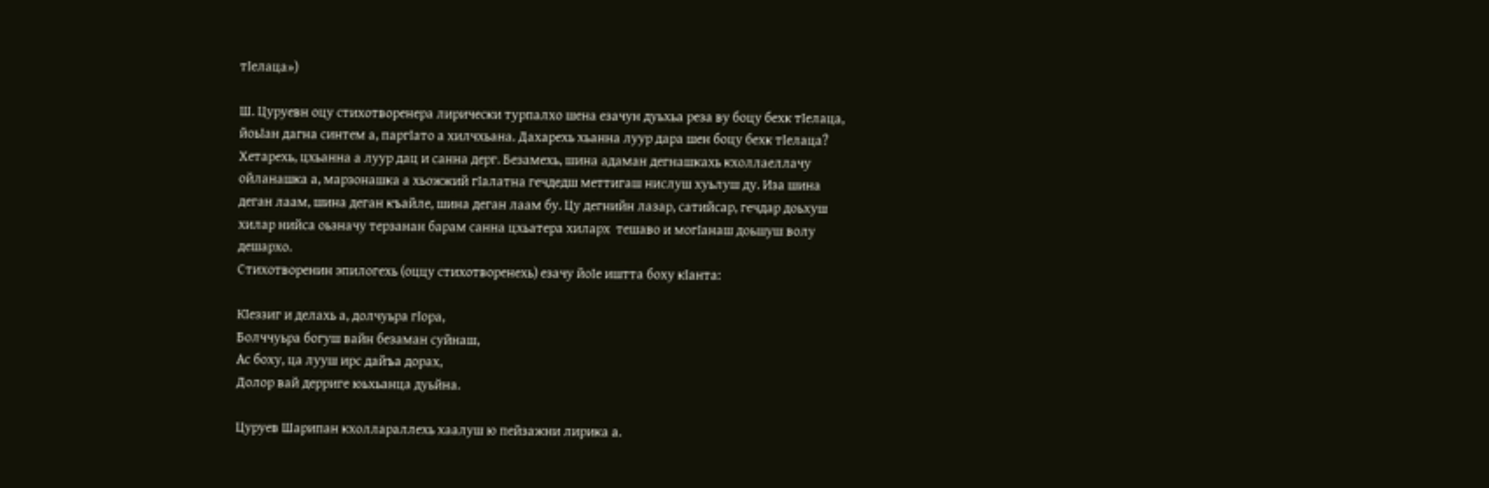тІелаца»)

Ш. Цуруевн оцу стихотворенера лирически турпалхо шена езачун дуьхьа реза ву боцу бехк тІелаца, йоьІан дагна синтем а, паргІато а хилчхьана. Дахарехь хьанна луур дара шен боцу бехк тІелаца? Хетарехь, цхьанна а луур дац и санна дерг. Безамехь, шина адаман дегнашкахь кхоллаеллачу ойланашка а, марзонашка а хьожжий гІалатна гечдедш меттигаш нислуш хуьлуш ду. Иза шина деган лаам, шина деган къайле, шина деган лаам бу. Цу дегнийн лазар, сатийсар, гечдар доьхуш хилар нийса оьзначу терзанан барам санна цхьатера хиларх  тешаво и могІанаш доьшуш волу дешархо.
Стихотворенин эпилогехь (оццу стихотворенехь) езачу йоІе иштта боху кІанта:

КІеззиг и делахь а, долчуьра гІора,
Болччуьра богуш вайн безаман суйнаш,
Ас боху, ца лууш ирс дайъа дорах,
Долор вай дерриге юьхьанца дуьйна.

Цуруев Шарипан кхоллараллехь хаалуш ю пейзажни лирика а.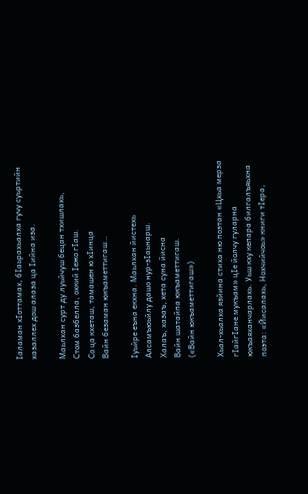Іаламан хІоттамах, бІаьрахьалха гучу суьртийн хазаллех дош алаза ца Іийна иза.

Маьлхан сурт ду луьйчуш бецан тхишлахь,
Стом базбелла, охкий Іежо гІаш.
Со ца кхеташ, тамашен ю хІинца
Вайн безаман юкъаметтигаш…

Іуьйре еъна екхна. Маьлхан йистехь
Алсамъюьйлу дашо нур-зІаьнарш.
Халаъ, хазаъ, хета суна йисна
Вайн шатайпа юкъаметтигаш.
(«Вайн юкъаметтигаш»)

Хьал-хьалха язйина стиха ню поэтан «Цхьа мерза гІайгІане мукъам» цІе йолчу гуларна юкъаяханчарлахь. Уьш кху кепара билгалъяьхна поэта: «Йисалахь, Нохчийчоь» книги тІера,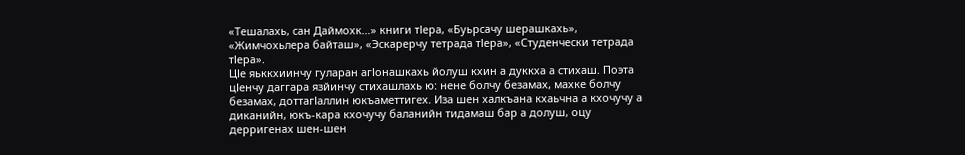«Тешалахь, сан Даймохк…» книги тІера, «Буьрсачу шерашкахь», «Жимчохьлера байташ», «Эскарерчу тетрада тІера», «Студенчески тетрада тІера».
ЦІе яьккхиинчу гуларан агІонашкахь йолуш кхин а дуккха а стихаш. Поэта цІенчу даггара язйинчу стихашлахь ю: нене болчу безамах, махке болчу безамах, доттагІаллин юкъаметтигех. Иза шен халкъана кхаьчна а кхочучу а диканийн, юкъ-кара кхочучу баланийн тидамаш бар а долуш, оцу дерригенах шен-шен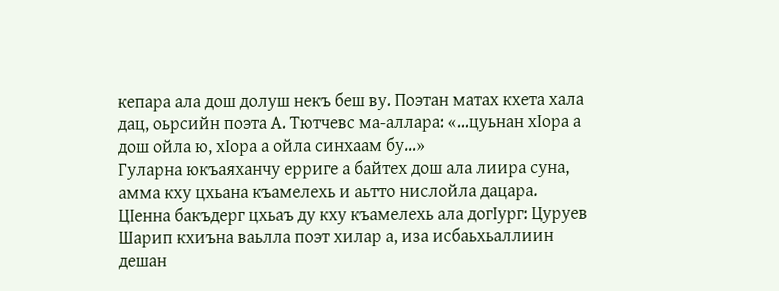кепара ала дош долуш некъ беш ву. Поэтан матах кхета хала дац, оьрсийн поэта А. Тютчевс ма-аллара: «…цуьнан хІора а дош ойла ю, хІора а ойла синхаам бу…»
Гуларна юкъаяханчу ерриге а байтех дош ала лиира суна, амма кху цхьана къамелехь и аьтто нислойла дацара. ЦІенна бакъдерг цхьаъ ду кху къамелехь ала догІург: Цуруев Шарип кхиъна ваьлла поэт хилар а, иза исбаьхьаллиин дешан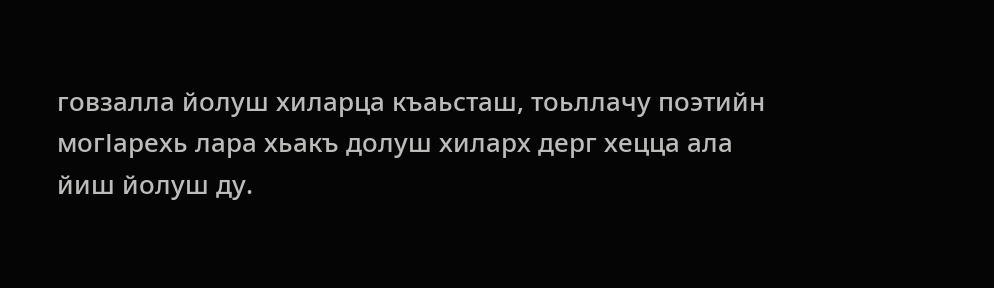говзалла йолуш хиларца къаьсташ, тоьллачу поэтийн могІарехь лара хьакъ долуш хиларх дерг хецца ала йиш йолуш ду.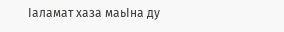Іаламат хаза маьІна ду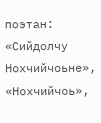поэтан: «Сийдолчу Нохчийчоьне», «Нохчийчоь»,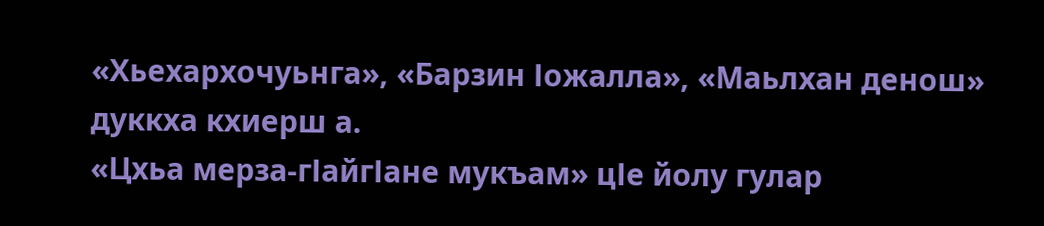«Хьехархочуьнга», «Барзин Іожалла», «Маьлхан денош» дуккха кхиерш а.
«Цхьа мерза-гІайгІане мукъам» цІе йолу гулар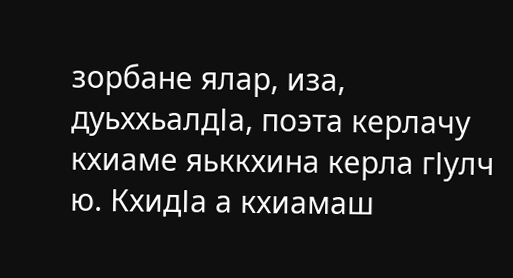зорбане ялар, иза, дуьххьалдІа, поэта керлачу кхиаме яьккхина керла гІулч ю. КхидІа а кхиамаш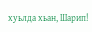хуьлда хьан, Шарип!